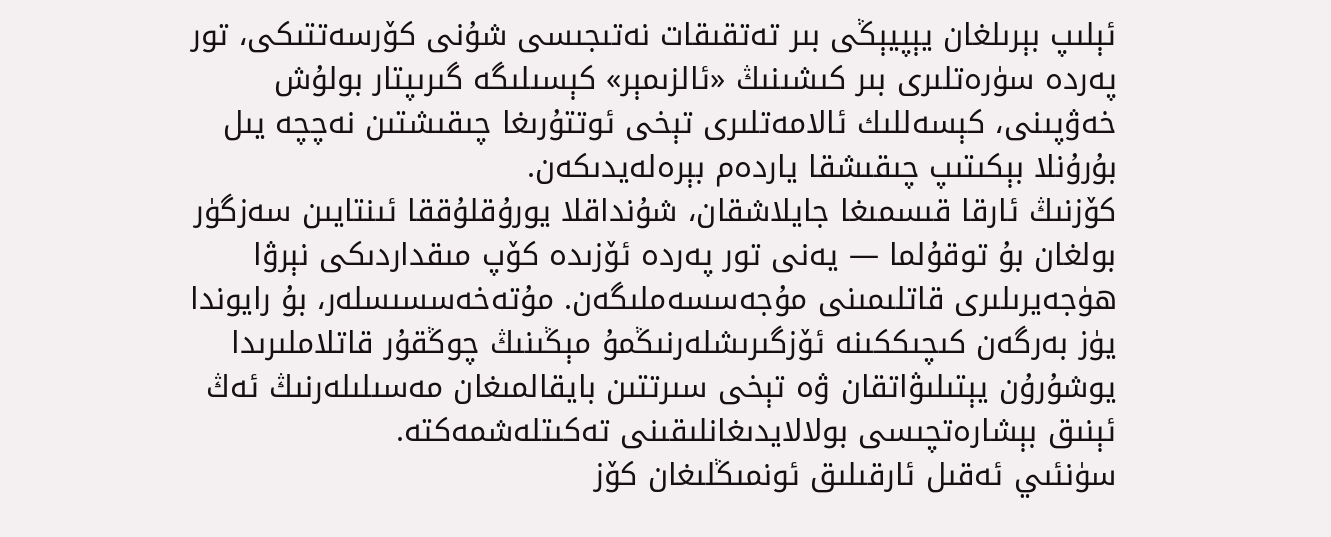ئېلىپ بېرىلغان يېپيېڭى بىر تەتقىقات نەتىجىسى شۇنى كۆرسەتتىكى، تور پەردە سۈرەتلىرى بىر كىشىنىڭ «ئالزىمېر» كېسىلىگە گىرىپتار بولۇش خەۋپىنى، كېسەللىك ئالامەتلىرى تېخى ئوتتۇرىغا چىقىشتىن نەچچە يىل بۇرۇنلا بېكىتىپ چىقىشقا ياردەم بېرەلەيدىكەن.
كۆزنىڭ ئارقا قىسمىغا جايلاشقان، شۇنداقلا يورۇقلۇققا ئىنتايىن سەزگۈر بولغان بۇ توقۇلما — يەنى تور پەردە ئۆزىدە كۆپ مىقداردىكى نېرۋا ھۈجەيرىلىرى قاتلىمىنى مۇجەسسەملىگەن. مۇتەخەسسىسلەر، بۇ رايوندا يۈز بەرگەن كىچىككىنە ئۆزگىرىشلەرنىڭمۇ مېڭىنىڭ چوڭقۇر قاتلاملىرىدا يوشۇرۇن يېتىلىۋاتقان ۋە تېخى سىرتتىن بايقالمىغان مەسىلىلەرنىڭ ئەڭ ئېنىق بېشارەتچىسى بولالايدىغانلىقىنى تەكىتلەشمەكتە.
سۈنئىي ئەقىل ئارقىلىق ئونمىڭلىغان كۆز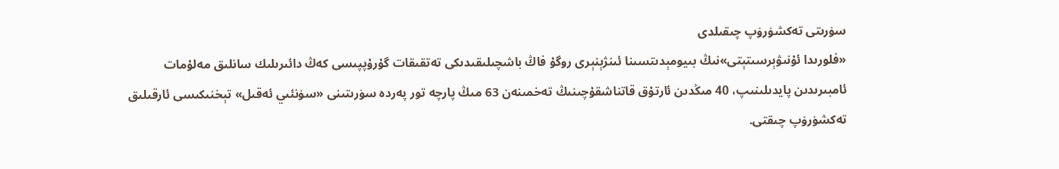سۈرىتى تەكشۈرۈپ چىقىلدى
«فلورىدا ئۇنىۋېرسىتېتى»نىڭ بىيومېدىتسىنا ئىنژېنېرى روگۇ فاڭ باشچىلىقىدىكى تەتقىقات گۇرۇپپىسى كەڭ دائىرىلىك سانلىق مەلۇمات ئامبىرىدىن پايدىلىنىپ، 40 مىڭدىن ئارتۇق قاتناشقۇچىنىڭ تەخمىنەن 63 مىڭ پارچە تور پەردە سۈرىتىنى «سۈنئىي ئەقىل» تېخنىكىسى ئارقىلىق تەكشۈرۈپ چىقتى.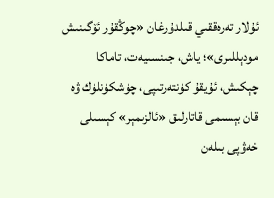ئۇلار تەرەققىي قىلدۇرغان «چوڭقۇر ئۆگىنىش مودېللىرى»؛ ياش، جىنسىيەت، تاماكا چېكىش، ئۇيقۇ كۈنتەرتىپى، چۈشكۈنلۈك ۋە قان بېسىمى قاتارلىق «ئالزىمېر» كېسىلى خەۋپى بىلەن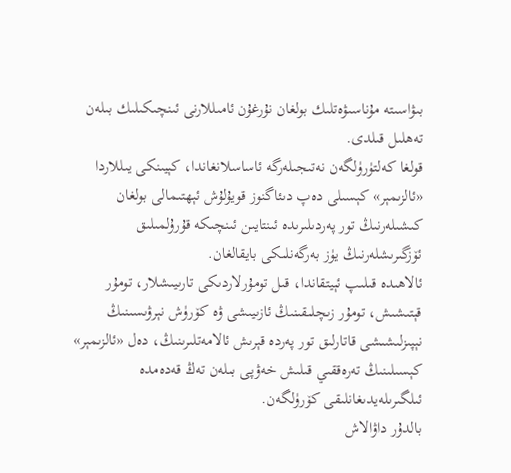بىۋاسىتە مۇناسىۋەتلىك بولغان نۇرغۇن ئامىللارنى ئىنچىكىلىك بىلەن تەھلىل قىلدى.
قولغا كەلتۈرۈلگەن نەتىجىلەرگە ئاساسلانغاندا، كېيىنكى يىللاردا «ئالزىمېر» كېسىلى دەپ دىئاگنوز قويۇلۇش ئېھتىمالى بولغان كىشىلەرنىڭ تور پەردىلىرىدە ئىنتايىن ئىنچىكە قۇرۇلمىلىق ئۆزگىرىشلەرنىڭ يۈز بەرگەنلىكى بايقالغان.
ئالاھىدە قىلىپ ئېيتقاندا، قىل تومۇرلاردىكى تارىيىشلار، تومۇر قېتىشىش، تومۇر زىچلىقىنىڭ ئازىيىشى ۋە كۆرۈش نېرۋىسىنىڭ نېپىزلىشىشى قاتارلىق تور پەردە قېرىش ئالامەتلىرىنىڭ، دەل «ئالزىمېر» كېسىلىنىڭ تەرەققىي قىلىش خەۋپى بىلەن تەڭ قەدەمدە ئىلگىرىلەيدىغانلىقى كۆرۈلگەن.
بالدۇر داۋالاش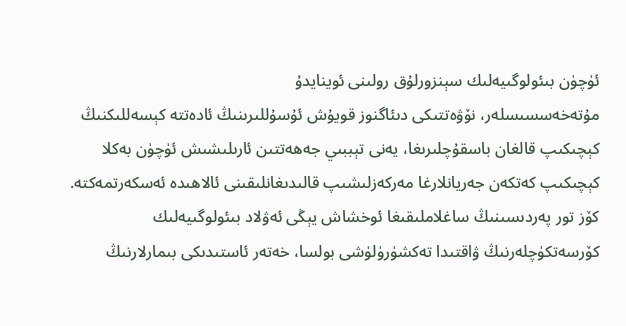ئۈچۈن بىئولوگىيەلىك سېنزورلۇق رولىنى ئوينايدۇ
مۇتەخەسسىسلەر، نۆۋەتتىكى دىئاگنوز قويۇش ئۇسۇللىرىنىڭ ئادەتتە كېسەللىكنىڭ كېچىكىپ قالغان باسقۇچلىرىغا، يەنى تېببىي جەھەتتىن ئارىلىشىش ئۈچۈن بەكلا كېچىكىپ كەتكەن جەريانلارغا مەركەزلىشىپ قالىدىغانلىقىنى ئالاھىدە ئەسكەرتمەكتە.
كۆز تور پەردىسىنىڭ ساغلاملىقىغا ئوخشاش يېڭى ئەۋلاد بىئولوگىيەلىك كۆرسەتكۈچلەرنىڭ ۋاقتىدا تەكشۈرۈلۈشى بولسا، خەتەر ئاستىدىكى بىمارلارنىڭ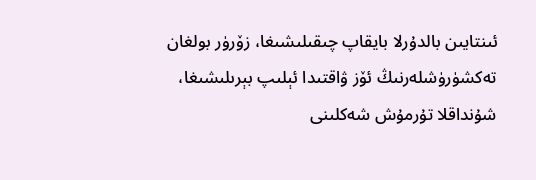ئىنتايىن بالدۇرلا بايقاپ چىقىلىشىغا، زۆرۈر بولغان تەكشۈرۈشلەرنىڭ ئۆز ۋاقتىدا ئېلىپ بېرىلىشىغا، شۇنداقلا تۇرمۇش شەكلىنى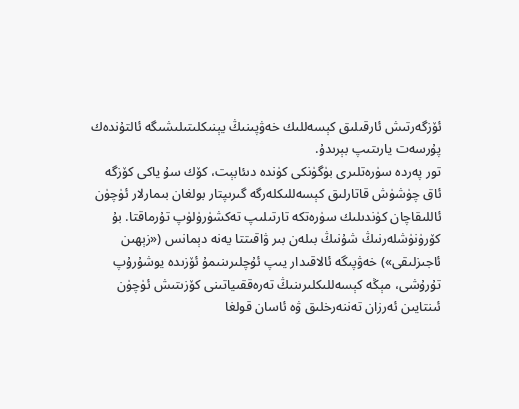ئۆزگەرتىش ئارقىلىق كېسەللىك خەۋپىنىڭ يېنىكلىتىلىشىگە ئالتۇندەك پۇرسەت يارىتىپ بېرىدۇ.
تور پەردە سۈرەتلىرى بۈگۈنكى كۈندە دىئابېت، كۆك سۇ ياكى كۆزگە ئاق چۈشۈش قاتارلىق كېسەللىكلەرگە گىرىپتار بولغان بىمارلار ئۈچۈن ئاللىقاچان كۈندىلىك سۈرەتكە تارتىلىپ تەكشۈرۈلۈپ تۇرماقتا. بۇ كۆرۈنۈشلەرنىڭ شۇنىڭ بىلەن بىر ۋاقىتتا يەنە دېمانس («زېھىن ئاجىزلىقى») خەۋپىگە ئالاقىدار يىپ ئۇچلىرىنىمۇ ئۆزىدە يوشۇرۇپ تۇرۇشى، مېڭە كېسەللىكلىرىنىڭ تەرەققىياتىنى كۆزىتىش ئۈچۈن ئىنتايىن ئەرزان تەننەرخلىق ۋە ئاسان قولغا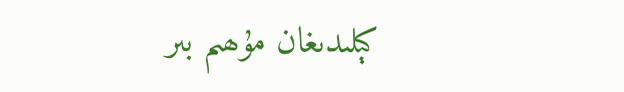كېلىدىغان مۇھىم بىر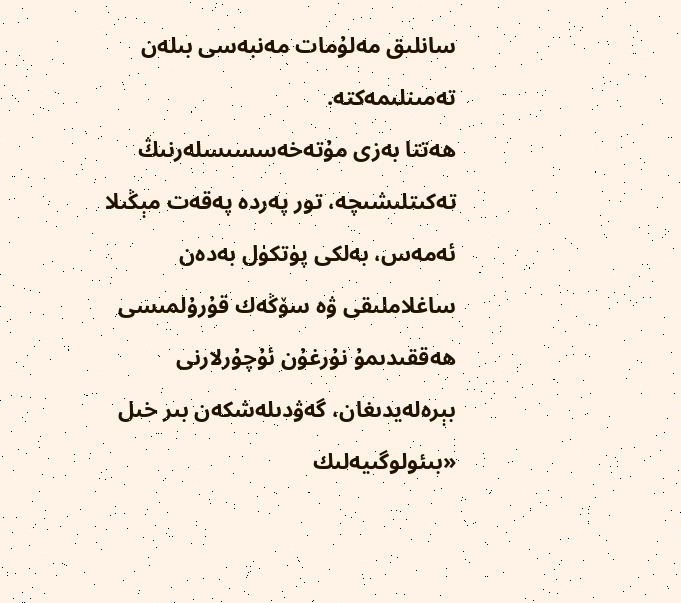سانلىق مەلۇمات مەنبەسى بىلەن تەمىنلىمەكتە.
ھەتتا بەزى مۇتەخەسسىسلەرنىڭ تەكىتلىشىچە، تور پەردە پەقەت مېڭىلا ئەمەس، بەلكى پۈتكۈل بەدەن ساغلاملىقى ۋە سۆڭەك قۇرۇلمىسى ھەققىدىمۇ نۇرغۇن ئۇچۇرلارنى بېرەلەيدىغان، گەۋدىلەشكەن بىر خىل «بىئولوگىيەلىك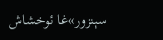سېنزور»غا ئوخشاش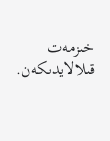خىزمەت قىلالايدىكەن.